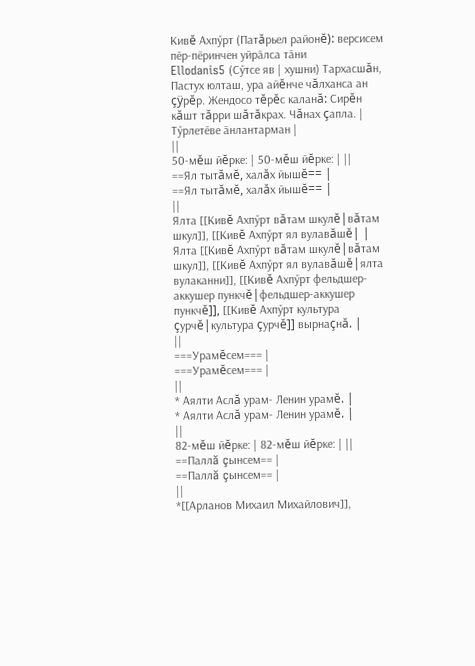Кивĕ Ахпӳрт (Патăрьел районĕ): версисем пӗр-пӗринчен уйрӑлса тӑни
Ellodanis5 (Сӳтсе яв | хушни) Тархасшăн, Пастух юлташ, ура айĕнче чăлханса ан çÿрĕр. Жендосо тĕрĕс каланă: Сирĕн кăшт тăрри шăтăкрах. Чăнах çапла. |
Тӳрлетӗве ӑнлантарман |
||
50-мĕш йĕрке: | 50-мĕш йĕрке: | ||
==Ял тытăмĕ, халăх йышĕ== |
==Ял тытăмĕ, халăх йышĕ== |
||
Ялта [[Кивĕ Ахпӳрт вăтам шкулĕ|вăтам шкул]], [[Кивĕ Ахпӳрт ял вулавăшĕ| |
Ялта [[Кивĕ Ахпӳрт вăтам шкулĕ|вăтам шкул]], [[Кивĕ Ахпӳрт ял вулавăшĕ|ялта вулаканни]], [[Кивĕ Ахпӳрт фельдшер-аккушер пункчĕ|фельдшер-аккушер пункчĕ]], [[Кивĕ Ахпӳрт культура çурчĕ|культура çурчĕ]] вырнаçнă. |
||
===Урамĕсем=== |
===Урамĕсем=== |
||
* Аялти Аслă урам- Ленин урамĕ. |
* Аялти Аслă урам- Ленин урамĕ. |
||
82-мĕш йĕрке: | 82-мĕш йĕрке: | ||
==Паллă çынсем== |
==Паллă çынсем== |
||
*[[Арланов Михаил Михайлович]],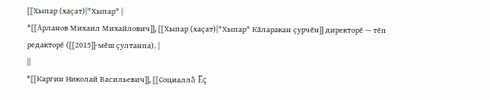[[Хыпар (хаçат)|"Хыпар" |
*[[Арланов Михаил Михайлович]], [[Хыпар (хаçат)|"Хыпар" Кăларакан çурчĕн]] директорĕ — тĕп редакторĕ ([[2015]]-мĕш çултанпа). |
||
*[[Каргин Николай Васильевич]], [[Социаллă Ĕç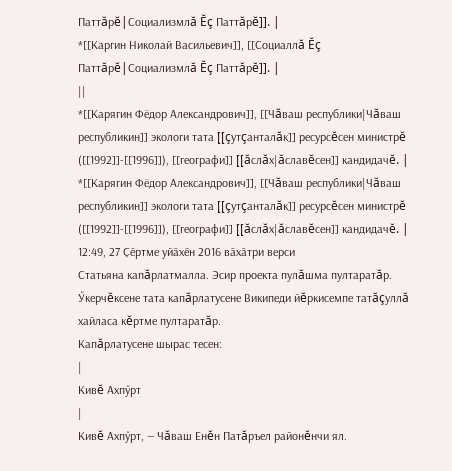Паттăрĕ|Социализмлă Ĕç Паттăрĕ]]. |
*[[Каргин Николай Васильевич]], [[Социаллă Ĕç Паттăрĕ|Социализмлă Ĕç Паттăрĕ]]. |
||
*[[Карягин Фёдор Александрович]], [[Чăваш республики|Чăваш республикин]] экологи тата [[çутçанталăк]] ресурсĕсен министрĕ ([[1992]]-[[1996]]), [[географи]] [[ăслăх|ăславĕсен]] кандидачĕ. |
*[[Карягин Фёдор Александрович]], [[Чăваш республики|Чăваш республикин]] экологи тата [[çутçанталăк]] ресурсĕсен министрĕ ([[1992]]-[[1996]]), [[географи]] [[ăслăх|ăславĕсен]] кандидачĕ. |
12:49, 27 Ҫӗртме уйӑхӗн 2016 вӑхӑтри верси
Статьяна капăрлатмалла. Эсир проекта пулăшма пултаратăр. Ӳкерчĕксене тата капăрлатусене Википеди йĕркисемпе татăçуллă хайласа кĕртме пултаратăр.
Капăрлатусене шырас тесен:
|
Кивĕ Ахпӳрт
|
Кивĕ Ахпӳрт, — Чăваш Енĕн Патăръел районĕнчи ял.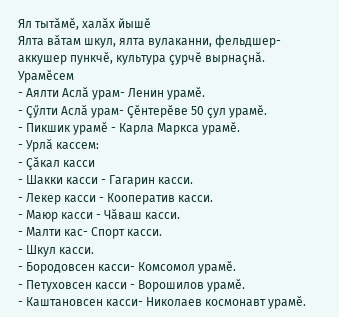Ял тытăмĕ, халăх йышĕ
Ялта вăтам шкул, ялта вулаканни, фельдшер-аккушер пункчĕ, культура çурчĕ вырнаçнă.
Урамĕсем
- Аялти Аслă урам- Ленин урамĕ.
- Çӳлти Аслă урам- Çĕнтерĕве 50 çул урамĕ.
- Пикшик урамĕ - Карла Маркса урамĕ.
- Урлă кассем:
- Çăкал касси
- Шакки касси - Гагарин касси.
- Лекeр касси - Кооператив касси.
- Маюр касси - Чăваш касси.
- Малти кас- Спорт касси.
- Шкул касси.
- Бородовсен касси- Комсомол урамĕ.
- Петуховсен касси - Ворошилов урамĕ.
- Каштановсен касси- Николаев космонавт урамĕ.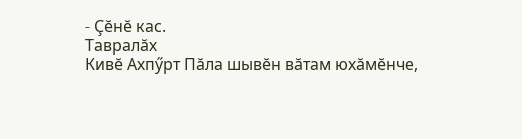- Çĕнĕ кас.
Тавралăх
Кивĕ Ахпӳрт Пăла шывĕн вăтам юхăмĕнче,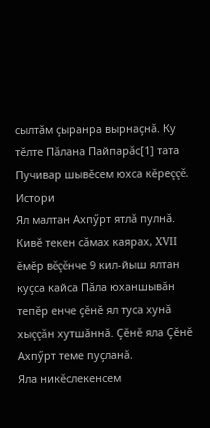сылтăм çыранра вырнаçнă. Ку тĕлте Пăлана Пайпарăс[1] тата Пучивар шывĕсем юхса кĕреççĕ.
Истори
Ял малтан Ахпӳрт ятлă пулнă. Кивĕ текен сăмах каярах, XVII ĕмĕр вĕçĕнче 9 кил-йыш ялтан куçса кайса Пăла юханшывăн тепĕр енче çĕнĕ ял туса хунă хыççăн хутшăннă. Çĕнĕ яла Çĕнĕ Ахпӳрт теме пуçланă.
Яла никĕслекенсем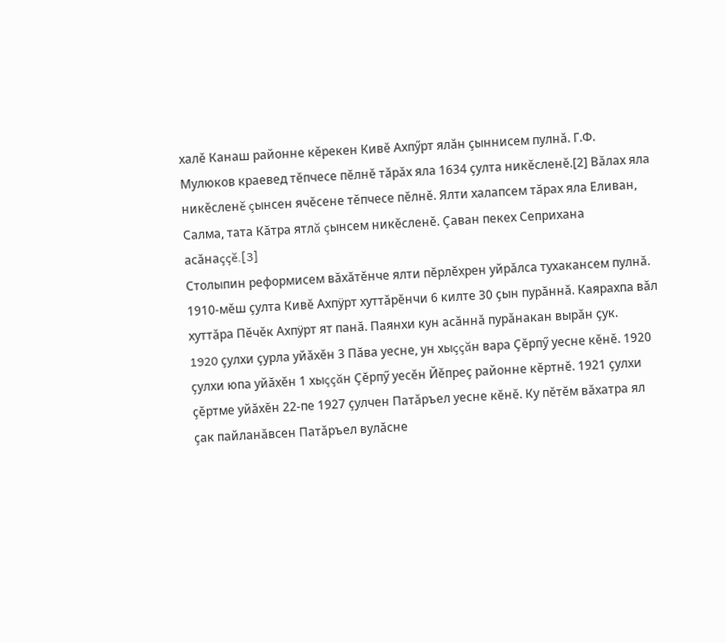халĕ Канаш районне кĕрекен Кивĕ Ахпӳрт ялăн çыннисем пулнă. Г.Ф. Мулюков краевед тĕпчесе пĕлнĕ тăрăх яла 1634 çулта никĕсленĕ.[2] Вăлах яла никĕсленĕ çынсен ячĕсене тĕпчесе пĕлнĕ. Ялти халапсем тăрах яла Еливан, Салма, тата Кăтра ятлă çынсем никĕсленĕ. Çаван пекех Сеприхана асăнаççĕ.[3]
Столыпин реформисем вăхăтĕнче ялти пĕрлĕхрен уйрăлса тухакансем пулнă. 1910-мĕш çулта Кивĕ Ахпÿрт хуттăрĕнчи 6 килте 30 çын пурăннă. Каярахпа вăл хуттăра Пĕчĕк Ахпÿрт ят панă. Паянхи кун асăннă пурăнакан вырăн çук.
1920 çулхи çурла уйăхĕн 3 Пăва уесне, ун хыççăн вара Çĕрпӳ уесне кĕнĕ. 1920 çулхи юпа уйăхĕн 1 хыççăн Çĕрпӳ уесĕн Йĕпреç районне кĕртнĕ. 1921 çулхи çĕртме уйăхĕн 22-пе 1927 çулчен Патăръел уесне кĕнĕ. Ку пĕтĕм вăхатра ял çак пайланăвсен Патăръел вулăсне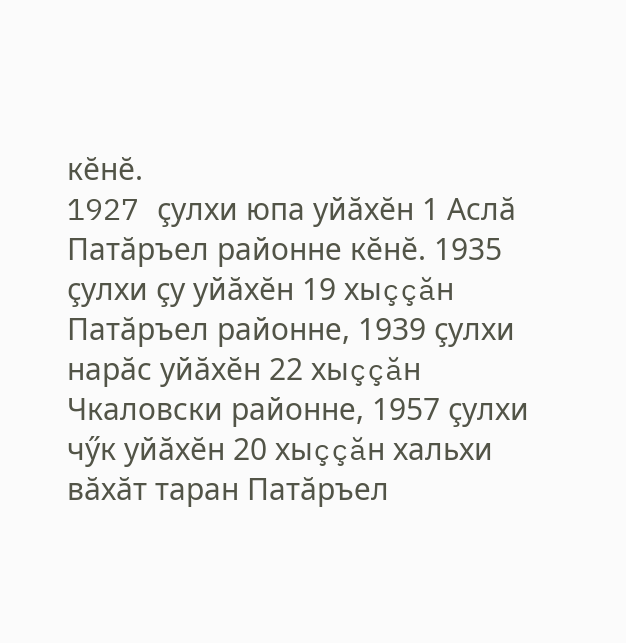кĕнĕ.
1927 çулхи юпа уйăхĕн 1 Аслă Патăръел районне кĕнĕ. 1935 çулхи çу уйăхĕн 19 хыççăн Патăръел районне, 1939 çулхи нарăс уйăхĕн 22 хыççăн Чкаловски районне, 1957 çулхи чӳк уйăхĕн 20 хыççăн хальхи вăхăт таран Патăръел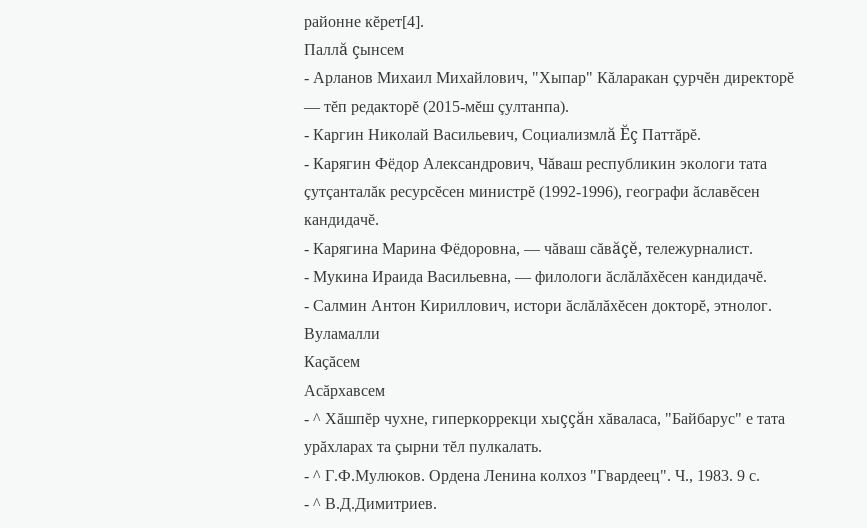районне кĕрет[4].
Паллă çынсем
- Арланов Михаил Михайлович, "Хыпар" Кăларакан çурчĕн директорĕ — тĕп редакторĕ (2015-мĕш çултанпа).
- Каргин Николай Васильевич, Социализмлă Ĕç Паттăрĕ.
- Карягин Фёдор Александрович, Чăваш республикин экологи тата çутçанталăк ресурсĕсен министрĕ (1992-1996), географи ăславĕсен кандидачĕ.
- Карягина Марина Фёдоровна, — чăваш сăвăçĕ, тележурналист.
- Мукина Ираида Васильевна, — филологи ăслăлăхĕсен кандидачĕ.
- Салмин Антон Кириллович, истори ăслăлăхĕсен докторĕ, этнолог.
Вуламалли
Каçăсем
Асăрхавсем
- ^ Хăшпĕр чухне, гиперкоррекци хыççăн хăваласа, "Байбарус" е тата урăхларах та çырни тĕл пулкалать.
- ^ Г.Ф.Мулюков. Ордена Ленина колхоз "Гвардеец". Ч., 1983. 9 с.
- ^ В.Д.Димитриев.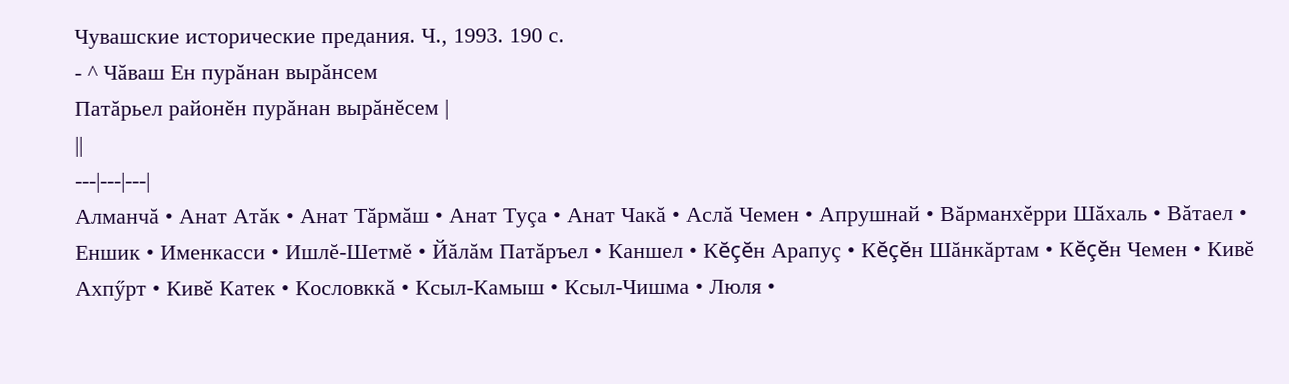Чувашские исторические предания. Ч., 1993. 190 с.
- ^ Чăваш Ен пурăнан вырăнсем
Патăрьел районĕн пурăнан вырăнĕсем |
||
---|---|---|
Алманчă • Анат Атăк • Анат Тăрмăш • Анат Туçа • Анат Чакă • Аслă Чемен • Апрушнай • Вăрманхĕрри Шăхаль • Вăтаел • Еншик • Именкасси • Ишлĕ-Шетмĕ • Йăлăм Патăръел • Каншел • Кĕçĕн Арапуç • Кĕçĕн Шăнкăртам • Кĕçĕн Чемен • Кивĕ Ахпӳрт • Кивĕ Катек • Кословккă • Ксыл-Камыш • Ксыл-Чишма • Люля •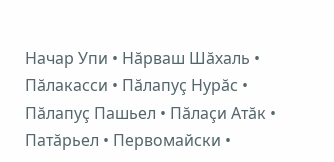Начар Упи • Нăрваш Шăхаль • Пăлакасси • Пăлапуç Нурăс • Пăлапуç Пашьел • Пăлаçи Атăк • Патăрьел • Первомайски •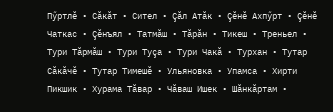Пӳртлĕ • Сăкăт • Сител • Çăл Атăк • Çĕнĕ Ахпӳрт • Çĕнĕ Чаткас • Çĕнъял • Татмăш • Тăрăн • Тикеш • Треньел • Тури Тăрмăш • Тури Туçа • Тури Чакă • Турхан • Тутар Сăкăчĕ • Тутар Тимешĕ • Ульяновка • Упамса • Хирти Пикшик • Хурама Тăвар • Чăваш Ишек • Шăнкăртам •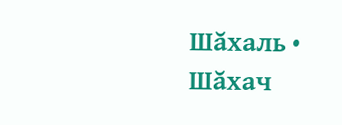Шăхаль • Шăхач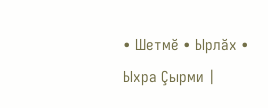• Шетмĕ • Ырлăх • Ыхра Çырми |